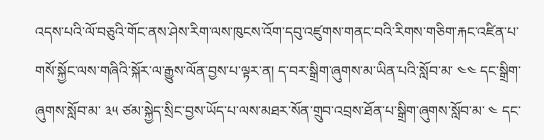འདས་པའི་ལོ་བཅུའི་གོང་ནས་ཤེས་རིག་ལས་ཁུངས་འོག་དབུ་འཛུགས་གནང་བའི་རིགས་གཅིག་རྐང་འཛིན་པ་གསོ་སྐྱོང་ལས་གཞིའི་སྐོར་ལ་རྒྱུས་ལོན་བྱས་པ་ལྟར་ན། ད་བར་སྒྲིག་ཞུགས་མ་ཡིན་པའི་སློབ་མ་ ༤༤ དང་སྒྲིག་ཞུགས་སློབ་མ་ ༣༥ ཙམ་སྐྱེད་སྲིང་བྱས་ཡོད་པ་ལས་མཐར་སོན་གྲུབ་འབྲས་ཐོན་པ་སྒྲིག་ཞུགས་སློབ་མ་ ༤ དང་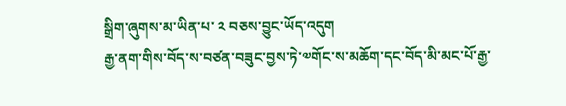སྒྲིག་ཞུགས་མ་ཡིན་པ་ ༢ བཅས་བྱུང་ཡོད་འདུག
རྒྱ་ནག་གིས་བོད་ས་བཙན་བཟུང་བྱས་ཏེ་༧གོང་ས་མཆོག་དང་བོད་མི་མང་པོ་རྒྱ་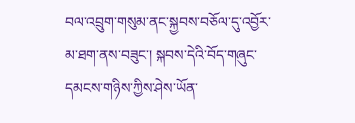བལ་འབྲུག་གསུམ་ནང་སྐྱབས་བཅོལ་དུ་འབྱོར་མ་ཐག་ནས་བཟུང་། སྐབས་དེའི་བོད་གཞུང་དམངས་གཉིས་ཀྱིས་ཤེས་ཡོན་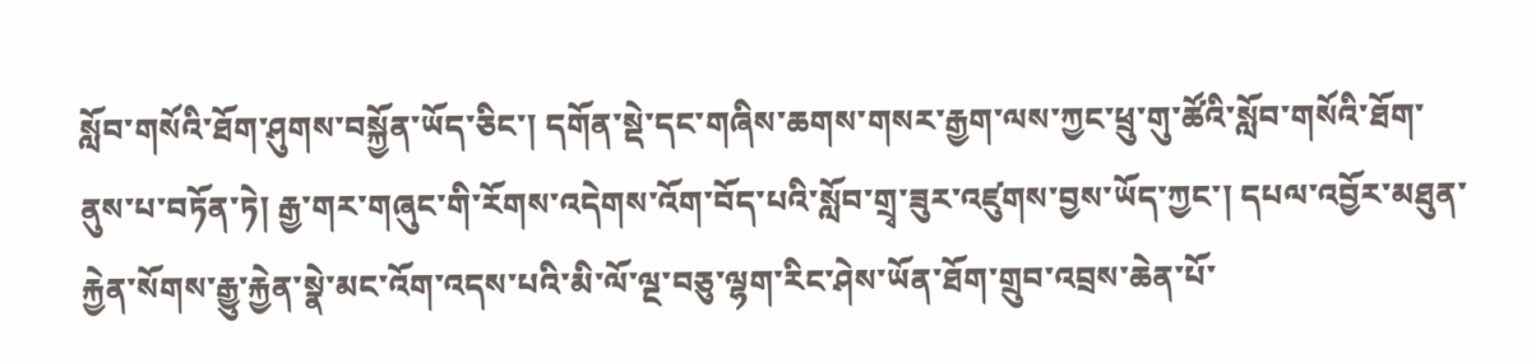སློབ་གསོའི་ཐོག་ཤུགས་བསྐྱོན་ཡོད་ཅིང་། དགོན་སྡེ་དང་གཞིས་ཆགས་གསར་རྒྱག་ལས་ཀྱང་ཕྲུ་གུ་ཚོའི་སློབ་གསོའི་ཐོག་ནུས་པ་བཏོན་ཏེ། རྒྱ་གར་གཞུང་གི་རོགས་འདེགས་འོག་བོད་པའི་སློབ་གྲྭ་ཟུར་འཛུགས་བྱས་ཡོད་ཀྱང་། དཔལ་འབྱོར་མཐུན་རྐྱེན་སོགས་རྒྱུ་རྐྱེན་སྣེ་མང་འོག་འདས་པའི་མི་ལོ་ལྔ་བཅུ་ལྷག་རིང་ཤེས་ཡོན་ཐོག་གྲུབ་འབྲས་ཆེན་པོ་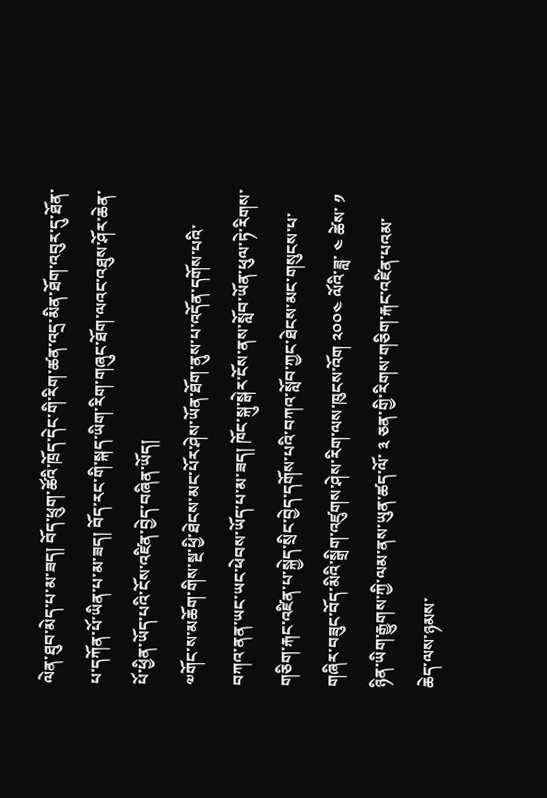ལེན་ཐུབ་མེད་པ་མ་ཟད། བོད་ཕྲུག་ཚོའི་ཁྲོད་དེང་གི་རིག་ཚན་འདྲ་མིན་ཐོག་འབུར་དུ་ཐོན་པ་དཀོན་པོ་ཡིན་པ་མ་ཟད། བོད་རང་གི་སྐད་ཡིག་རིག་གཞུང་ཐོག་ལའང་འཐུས་ཤོར་ཆེན་པོ་ཕྱིན་ཡོད་པའི་ངོས་འཛིན་བྱེད་བཞིན་ཡོད།
༧གོང་ས་མཆོག་གིས་སྔ་ཕྱི་ཐེངས་མང་པོར་ཤེས་ཡོན་ཐོག་ནུས་པ་འདོན་དགོས་པའི་བཀའ་ནན་ཡང་ཡང་ཕེབས་ཡོད་པ་མ་ཟད། ཁོང་སྐུ་སྒེར་ངོས་ནས་སློབ་ཡོན་ཕུལ་ཏེ་རིགས་གཅིག་རྐང་འཛིན་པ་སྐྱེད་སྲིང་བྱེད་དགོས་པའི་བཀའ་སློབ་ཀྱང་ཐེངས་མང་གསུངས་པ་གཞིར་བཟུང་བོད་མིའི་སྒྲིག་འཛུགས་ཤེས་རིག་ལས་ཁུངས་འོག ༢༠༠༤ ལོའི་ཟླ་ ༤ ཚེས་ ༡ ཉིན་ཡིག་རྒྱུགས་ཀྱི་ལམ་ནས་ཡུན་ཚད་ལོ་ ༣ ཅན་གྱི་རིགས་གཅིག་རྐང་འཛིན་པའམ་ཆེད་ལས་ཉམས་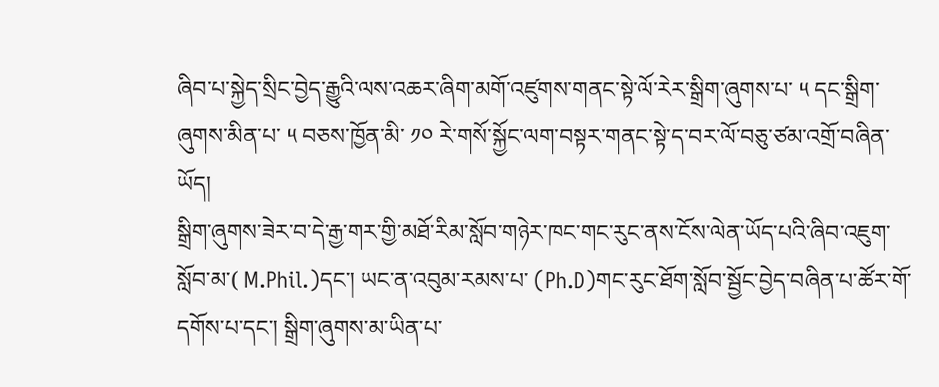ཞིབ་པ་སྐྱེད་སྲིང་བྱེད་རྒྱུའི་ལས་འཆར་ཞིག་མགོ་འཛུགས་གནང་སྟེ་ལོ་རེར་སྒྲིག་ཞུགས་པ་ ༥ དང་སྒྲིག་ཞུགས་མིན་པ་ ༥ བཅས་ཁྱོན་མི་ ༡༠ རེ་གསོ་སྐྱོང་ལག་བསྟར་གནང་སྟེ་ད་བར་ལོ་བཅུ་ཙམ་འགྲོ་བཞིན་ཡོད།
སྒྲིག་ཞུགས་ཟེར་བ་དེ་རྒྱ་གར་གྱི་མཐོ་རིམ་སློབ་གཉེར་ཁང་གང་རུང་ནས་ངོས་ལེན་ཡོད་པའི་ཞིབ་འཇུག་སློབ་མ་( M.Phil.)དང་། ཡང་ན་འབུམ་རམས་པ་ (Ph.D)གང་རུང་ཐོག་སློབ་སྦྱོང་བྱེད་བཞིན་པ་ཚོར་གོ་དགོས་པ་དང་། སྒྲིག་ཞུགས་མ་ཡིན་པ་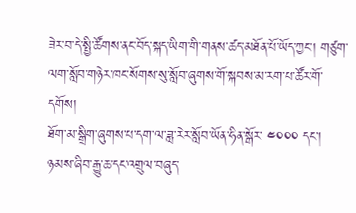ཟེར་བ་དེ་སྤྱི་ཚོགས་ནང་བོད་སྐད་ཡིག་གི་གནས་ཚད་མཐོན་པོ་ཡོད་ཀྱང་། གཙུག་ལག་སློབ་གཉེར་ཁང་སོགས་སུ་སློབ་ཞུགས་གོ་སྐབས་མ་རག་པ་ཚོར་གོ་དགོས།
ཐོག་མ་སྒྲིག་ཞུགས་པ་དག་ལ་ཟླ་རེར་སློབ་ཡོན་ཧིན་སྒོར་ ༤༠༠༠ དང་། ཉམས་ཞིབ་རྒྱུ་ཆ་དང་འགྲུལ་བཞུད་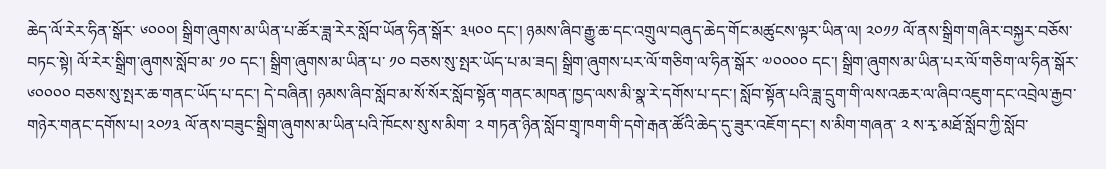ཆེད་ལོ་རེར་ཧིན་སྒོར་ ༦༠༠༠། སྒྲིག་ཞུགས་མ་ཡིན་པ་ཚོར་ཟླ་རེར་སློབ་ཡོན་ཧིན་སྒོར་ ༣༥༠༠ དང་། ཉམས་ཞིབ་རྒྱུ་ཆ་དང་འགྲུལ་བཞུད་ཆེད་གོང་མཚུངས་ལྟར་ཡིན་ལ། ༢༠༡༡ ལོ་ནས་སྒྲིག་གཞིར་བསྐྱར་བཅོས་བཏང་སྟེ། ལོ་རེར་སྒྲིག་ཞུགས་སློབ་མ་ ༡༠ དང་། སྒྲིག་ཞུགས་མ་ཡིན་པ་ ༡༠ བཅས་སུ་སྤར་ཡོད་པ་མ་ཟད། སྒྲིག་ཞུགས་པར་ལོ་གཅིག་ལ་ཧིན་སྒོར་ ༧༠༠༠༠ དང་། སྒྲིག་ཞུགས་མ་ཡིན་པར་ལོ་གཅིག་ལ་ཧིན་སྒོར་ ༦༠༠༠༠ བཅས་སུ་སྤར་ཆ་གནང་ཡོད་པ་དང་། དེ་བཞིན། ཉམས་ཞིབ་སློབ་མ་སོ་སོར་སློབ་སྟོན་གནང་མཁན་ཁྱད་ལས་མི་སྣ་རེ་དགོས་པ་དང་། སློབ་སྟོན་པའི་ཟླ་དྲུག་གི་ལས་འཆར་ལ་ཞིབ་འཇུག་དང་འབྲེལ་རྒྱབ་གཉེར་གནང་དགོས་པ། ༢༠༡༣ ལོ་ནས་བཟུང་སྒྲིག་ཞུགས་མ་ཡིན་པའི་ཁོངས་སུ་ས་མིག་ ༢ གཏན་ཉིན་སློབ་གྲྭ་ཁག་གི་དགེ་རྒན་ཚོའི་ཆེད་དུ་ཟུར་འཇོག་དང་། ས་མིག་གཞན་ ༢ ས་རྭ་མཐོ་སློབ་ཀྱི་སློབ་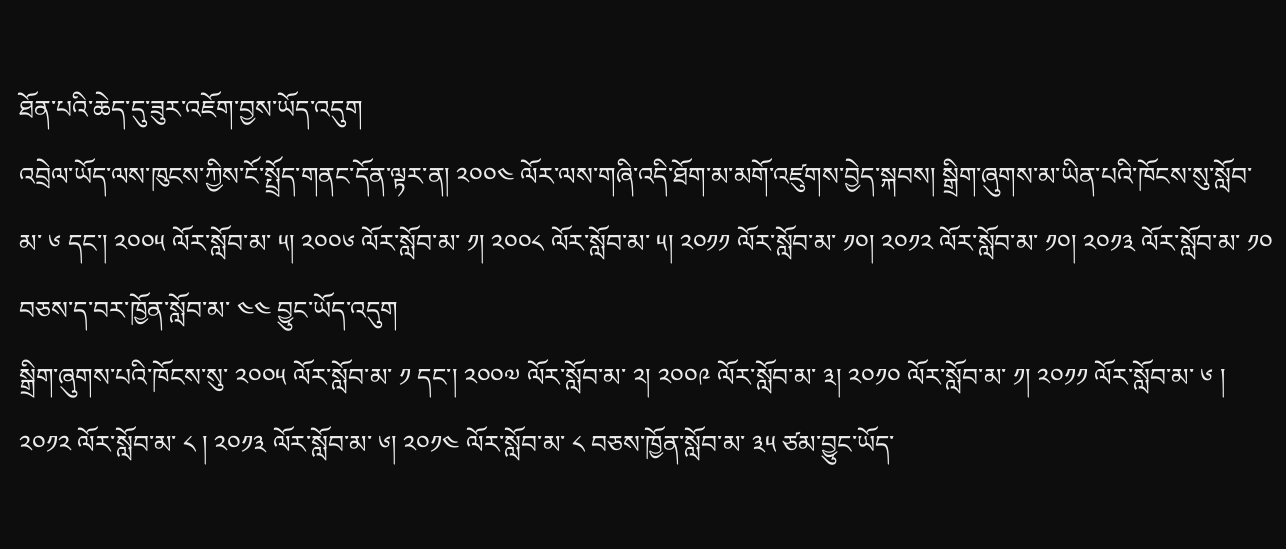ཐོན་པའི་ཆེད་དུ་ཟུར་འཇོག་བྱས་ཡོད་འདུག
འབྲེལ་ཡོད་ལས་ཁུངས་ཀྱིས་ངོ་སྤྲོད་གནང་དོན་ལྟར་ན། ༢༠༠༤ ལོར་ལས་གཞི་འདི་ཐོག་མ་མགོ་འཛུགས་བྱེད་སྐབས། སྒྲིག་ཞུགས་མ་ཡིན་པའི་ཁོངས་སུ་སློབ་མ་ ༦ དང་། ༢༠༠༥ ལོར་སློབ་མ་ ༥། ༢༠༠༦ ལོར་སློབ་མ་ ༡། ༢༠༠༨ ལོར་སློབ་མ་ ༥། ༢༠༡༡ ལོར་སློབ་མ་ ༡༠། ༢༠༡༢ ལོར་སློབ་མ་ ༡༠། ༢༠༡༣ ལོར་སློབ་མ་ ༡༠ བཅས་ད་བར་ཁྱོན་སློབ་མ་ ༤༤ བྱུང་ཡོད་འདུག
སྒྲིག་ཞུགས་པའི་ཁོངས་སུ་ ༢༠༠༥ ལོར་སློབ་མ་ ༡ དང་། ༢༠༠༧ ལོར་སློབ་མ་ ༢། ༢༠༠༩ ལོར་སློབ་མ་ ༣། ༢༠༡༠ ལོར་སློབ་མ་ ༡། ༢༠༡༡ ལོར་སློབ་མ་ ༦ ། ༢༠༡༢ ལོར་སློབ་མ་ ༨ ། ༢༠༡༣ ལོར་སློབ་མ་ ༦། ༢༠༡༤ ལོར་སློབ་མ་ ༨ བཅས་ཁྱོན་སློབ་མ་ ༣༥ ཙམ་བྱུང་ཡོད་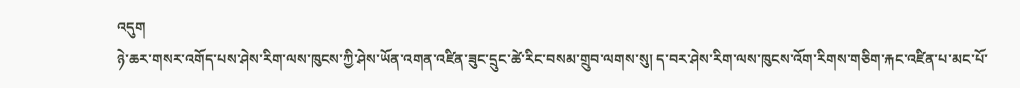འདུག
ཉེ་ཆར་གསར་འགོད་པས་ཤེས་རིག་ལས་ཁུངས་ཀྱི་ཤེས་ཡོན་འགན་འཛིན་ཟུང་དྲུང་ཚེ་རིང་བསམ་གྲུབ་ལགས་སུ། ད་བར་ཤེས་རིག་ལས་ཁུངས་འོག་རིགས་གཅིག་རྐང་འཛིན་པ་མང་པོ་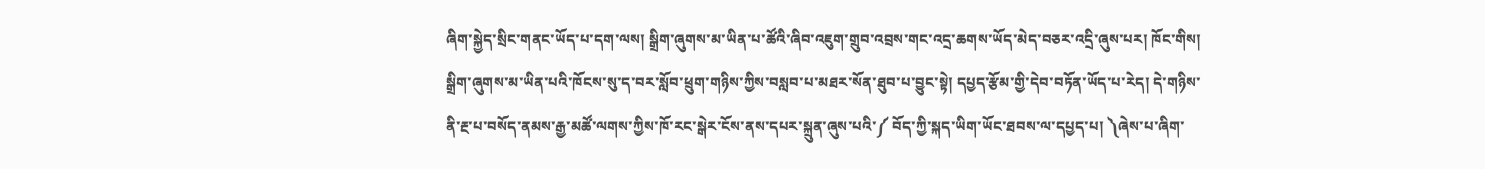ཞིག་སྐྱེད་སྲིང་གནང་ཡོད་པ་དག་ལས། སྒྲིག་ཞུགས་མ་ཡིན་པ་ཚོའི་ཞིབ་འཇུག་གྲུབ་འབྲས་གང་འདྲ་ཆགས་ཡོད་མེད་བཅར་འདྲི་ཞུས་པར། ཁོང་གིས། སྒྲིག་ཞུགས་མ་ཡིན་པའི་ཁོངས་སུ་ད་བར་སློབ་ཕྲུག་གཉིས་ཀྱིས་བསླབ་པ་མཐར་སོན་ཐུབ་པ་བྱུང་སྟེ། དཔྱད་རྩོམ་གྱི་དེབ་བཏོན་ཡོད་པ་རེད། དེ་གཉིས་ནི་རྔ་པ་བསོད་ནམས་རྒྱ་མཚོ་ལགས་ཀྱིས་ཁོ་རང་སྒེར་ངོས་ནས་དཔར་སྐྲུན་ཞུས་པའི་༼ བོད་ཀྱི་སྐད་ཡིག་ཡོང་ཐབས་ལ་དཔྱད་པ། ༽ཞེས་པ་ཞིག་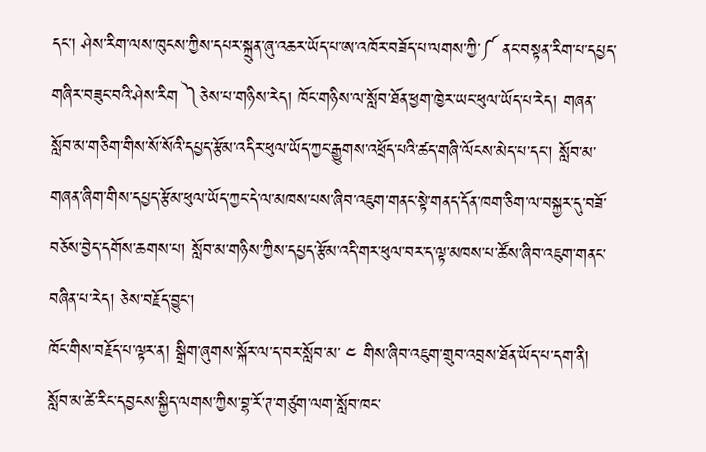དང་། ཤེས་རིག་ལས་ཁུངས་ཀྱིས་དཔར་སྐྲུན་ཞུ་འཆར་ཡོད་པ་ཨ་འཁོར་བཟོད་པ་ལགས་ཀྱི་༼ ནང་བསྟན་རིག་པ་དཔྱད་གཞིར་བཟུང་བའི་ཤེས་རིག ༽ཅེས་པ་གཉིས་རེད། ཁོང་གཉིས་ལ་སློབ་ཐོན་ཕྱག་ཁྱེར་ཡང་ཕུལ་ཡོད་པ་རེད། གཞན་སློབ་མ་གཅིག་གིས་སོ་སོའི་དཔྱད་རྩོམ་འདིར་ཕུལ་ཡོད་ཀྱང་རྒྱུགས་འཕྲོད་པའི་ཚད་གཞི་ལོངས་མེད་པ་དང་། སློབ་མ་གཞན་ཞིག་གིས་དཔྱད་རྩོམ་ཕུལ་ཡོད་ཀྱང་དེ་ལ་མཁས་པས་ཞིབ་འཇུག་གནང་སྟེ་གནད་དོན་ཁག་ཅིག་ལ་བསྐྱར་དུ་བཟོ་བཅོས་བྱེད་དགོས་ཆགས་པ། སློབ་མ་གཉིས་ཀྱིས་དཔྱད་རྩོམ་འདི་གར་ཕུལ་བར་ད་ལྟ་མཁས་པ་ཚོས་ཞིབ་འཇུག་གནང་བཞིན་པ་རེད། ཅེས་བརྗོད་བྱུང་།
ཁོང་གིས་བརྗོད་པ་ལྟར་ན། སྒྲིག་ཞུགས་སྐོར་ལ་ད་བར་སློབ་མ་ ༤ གིས་ཞིབ་འཇུག་གྲུབ་འབྲས་ཐོན་ཡོད་པ་དག་ནི། སློབ་མ་ཚེ་རིང་དབྱངས་སྐྱིད་ལགས་ཀྱིས་བྷ་རོ་ཊ་གཙུག་ལག་སློབ་ཁང་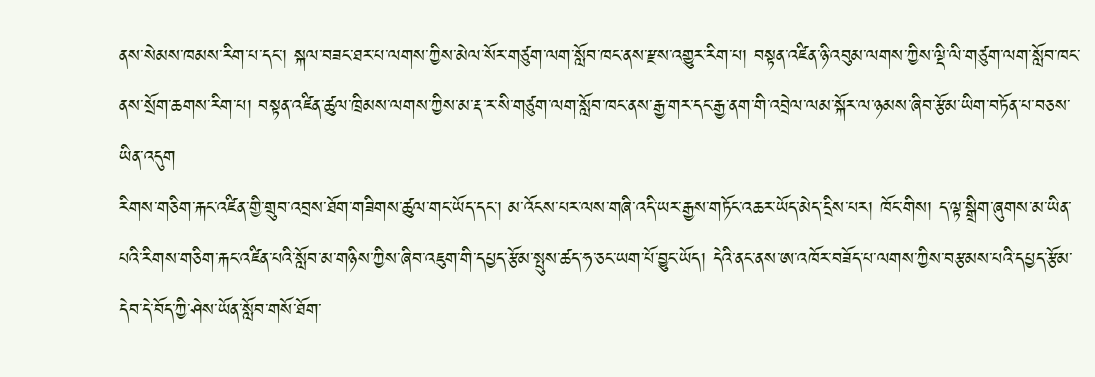ནས་སེམས་ཁམས་རིག་པ་དང་། སྐལ་བཟང་ཐར་པ་ལགས་ཀྱིས་མེལ་སོར་གཙུག་ལག་སློབ་ཁང་ནས་རྫས་འགྱུར་རིག་པ། བསྟན་འཛིན་ཉི་འབུམ་ལགས་ཀྱིས་ལྡི་ལི་གཙུག་ལག་སློབ་ཁང་ནས་སྲོག་ཆགས་རིག་པ། བསྟན་འཛིན་ཚུལ་ཁྲིམས་ལགས་ཀྱིས་མ་རྡ་ར་སི་གཙུག་ལག་སློབ་ཁང་ནས་རྒྱ་གར་དང་རྒྱ་ནག་གི་འབྲེལ་ལམ་སྐོར་ལ་ཉམས་ཞིབ་རྩོམ་ཡིག་བཏོན་པ་བཅས་ཡིན་འདུག
རིགས་གཅིག་རྐང་འཛིན་གྱི་གྲུབ་འབྲས་ཐོག་གཟིགས་ཚུལ་གང་ཡོད་དང་། མ་འོངས་པར་ལས་གཞི་འདི་ཡར་རྒྱས་གཏོང་འཆར་ཡོད་མེད་དྲིས་པར། ཁོང་གིས། ད་ལྟ་སྒྲིག་ཞུགས་མ་ཡིན་པའི་རིགས་གཅིག་རྐང་འཛིན་པའི་སློབ་མ་གཉིས་ཀྱིས་ཞིབ་འཇུག་གི་དཔྱད་རྩོམ་སྤུས་ཚད་ཧ་ཅང་ཡག་པོ་བྱུང་ཡོད། དེའི་ནང་ནས་ཨ་འཁོར་བཟོད་པ་ལགས་ཀྱིས་བརྩམས་པའི་དཔྱད་རྩོམ་དེབ་དེ་བོད་ཀྱི་ཤེས་ཡོན་སློབ་གསོ་ཐོག་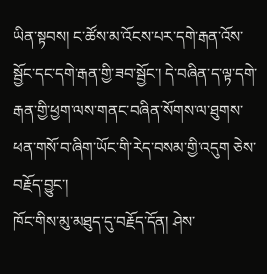ཡིན་སྟབས། ང་ཚོས་མ་འོངས་པར་དགེ་རྒན་འོས་སྦྱོང་དང་དགེ་རྒན་གྱི་ཟབ་སྦྱོང་། དེ་བཞིན་ད་ལྟ་དགེ་རྒན་གྱི་ཕྱག་ལས་གནང་བཞིན་སོགས་ལ་ཐུགས་ཕན་གསོ་བ་ཞིག་ཡོང་གི་རེད་བསམ་གྱི་འདུག ཅེས་བརྗོད་བྱུང་།
ཁོང་གིས་མུ་མཐུད་དུ་བརྗོད་དོན། ཤེས་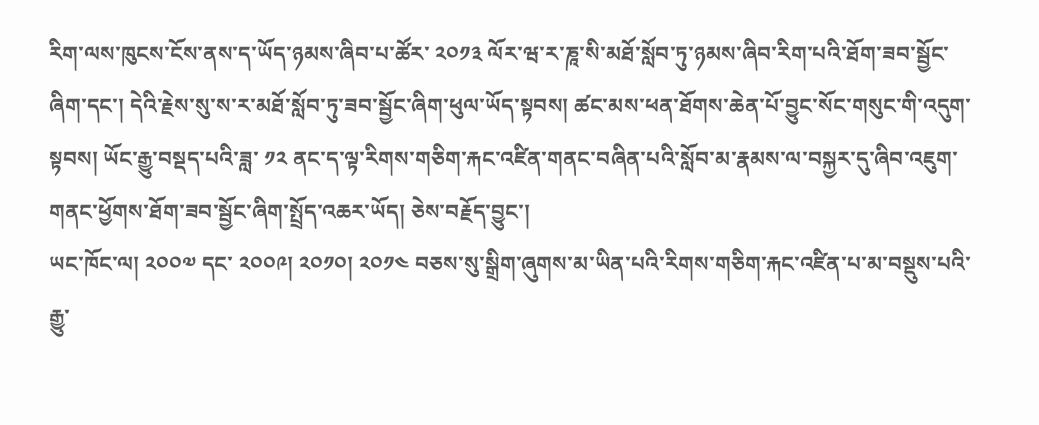རིག་ལས་ཁུངས་ངོས་ནས་ད་ཡོད་ཉམས་ཞིབ་པ་ཚོར་ ༢༠༡༣ ལོར་ཝ་ར་ཎཱ་སི་མཐོ་སློབ་ཏུ་ཉམས་ཞིབ་རིག་པའི་ཐོག་ཟབ་སྦྱོང་ཞིག་དང་། དེའི་རྗེས་སུ་ས་ར་མཐོ་སློབ་ཏུ་ཟབ་སྦྱོང་ཞིག་ཕུལ་ཡོད་སྟབས། ཚང་མས་ཕན་ཐོགས་ཆེན་པོ་བྱུང་སོང་གསུང་གི་འདུག་སྟབས། ཡོང་རྒྱུ་བསྡད་པའི་ཟླ་ ༡༢ ནང་ད་ལྟ་རིགས་གཅིག་རྐང་འཛིན་གནང་བཞིན་པའི་སློབ་མ་རྣམས་ལ་བསྐྱར་དུ་ཞིབ་འཇུག་གནང་ཕྱོགས་ཐོག་ཟབ་སྦྱོང་ཞིག་སྤྲོད་འཆར་ཡོད། ཅེས་བརྗོད་བྱུང་།
ཡང་ཁོང་ལ། ༢༠༠༧ དང་ ༢༠༠༩། ༢༠༡༠། ༢༠༡༤ བཅས་སུ་སྒྲིག་ཞུགས་མ་ཡིན་པའི་རིགས་གཅིག་རྐང་འཛིན་པ་མ་བསྡུས་པའི་རྒྱུ་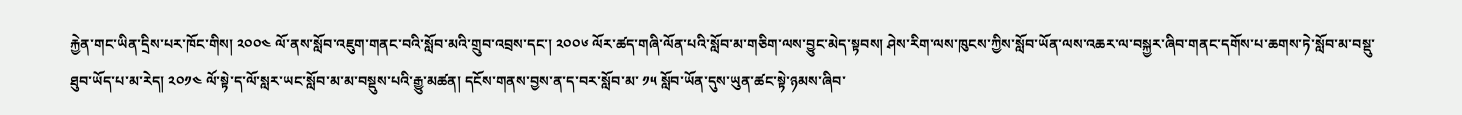རྐྱེན་གང་ཡིན་དྲིས་པར་ཁོང་གིས། ༢༠༠༤ ལོ་ནས་སློབ་འཇུག་གནང་བའི་སློབ་མའི་གྲུབ་འབྲས་དང་། ༢༠༠༦ ལོར་ཚད་གཞི་ལོན་པའི་སློབ་མ་གཅིག་ལས་བྱུང་མེད་སྟབས། ཤེས་རིག་ལས་ཁུངས་ཀྱིས་སློབ་ཡོན་ལས་འཆར་ལ་བསྐྱར་ཞིབ་གནང་དགོས་པ་ཆགས་ཏེ་སློབ་མ་བསྡུ་ཐུབ་ཡོད་པ་མ་རེད། ༢༠༡༤ ལོ་སྟེ་ད་ལོ་སླར་ཡང་སློབ་མ་མ་བསྡུས་པའི་རྒྱུ་མཚན། དངོས་གནས་བྱས་ན་ད་བར་སློབ་མ་ ༡༥ སློབ་ཡོན་དུས་ཡུན་ཚང་སྟེ་ཉམས་ཞིབ་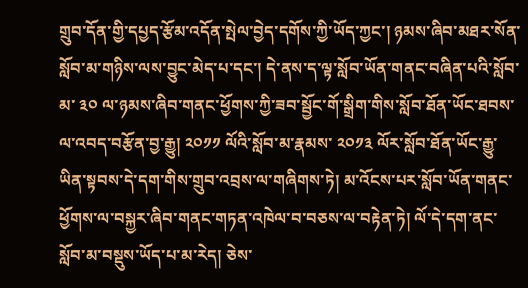གྲུབ་དོན་གྱི་དཔྱད་རྩོམ་འདོན་སྤེལ་བྱེད་དགོས་ཀྱི་ཡོད་ཀྱང་། ཉམས་ཞིབ་མཐར་སོན་སློབ་མ་གཉིས་ལས་བྱུང་མེད་པ་དང་། དེ་ནས་ད་ལྟ་སློབ་ཡོན་གནང་བཞིན་པའི་སློབ་མ་ ༣༠ ལ་ཉམས་ཞིབ་གནང་ཕྱོགས་ཀྱི་ཟབ་སྦྱོང་གོ་སྒྲིག་གིས་སློབ་ཐོན་ཡོང་ཐབས་ལ་འབད་བརྩོན་བྱ་རྒྱུ། ༢༠༡༡ ལོའི་སློབ་མ་རྣམས་ ༢༠༡༣ ལོར་སློབ་ཐོན་ཡོང་རྒྱུ་ཡིན་སྟབས་དེ་དག་གིས་གྲུབ་འབྲས་ལ་གཞིགས་ཏེ། མ་འོངས་པར་སློབ་ཡོན་གནང་ཕྱོགས་ལ་བསྐྱར་ཞིབ་གནང་གཏན་འཁེལ་བ་བཅས་ལ་བརྟེན་ཏེ། ལོ་དེ་དག་ནང་སློབ་མ་བསྡུས་ཡོད་པ་མ་རེད། ཅེས་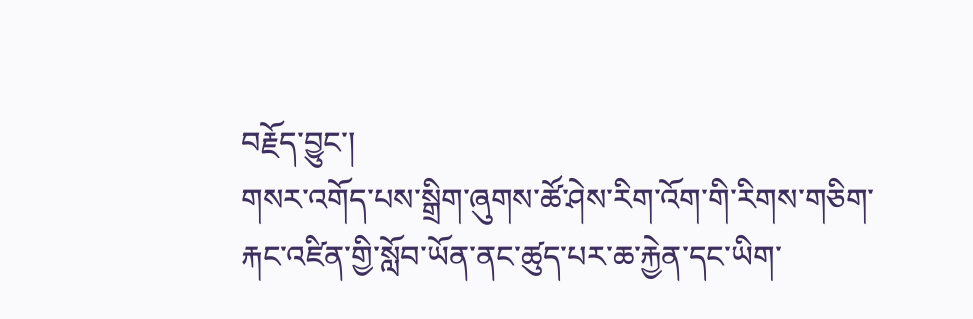བརྗོད་བྱུང་།
གསར་འགོད་པས་སྒྲིག་ཞུགས་ཚོ་ཤེས་རིག་འོག་གི་རིགས་གཅིག་རྐང་འཛིན་གྱི་སློབ་ཡོན་ནང་ཚུད་པར་ཆ་རྐྱེན་དང་ཡིག་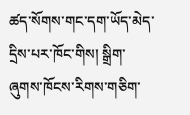ཚད་སོགས་གང་དག་ཡོད་མེད་དྲིས་པར་ཁོང་གིས། སྒྲིག་ཞུགས་ཁོངས་རིགས་གཅིག་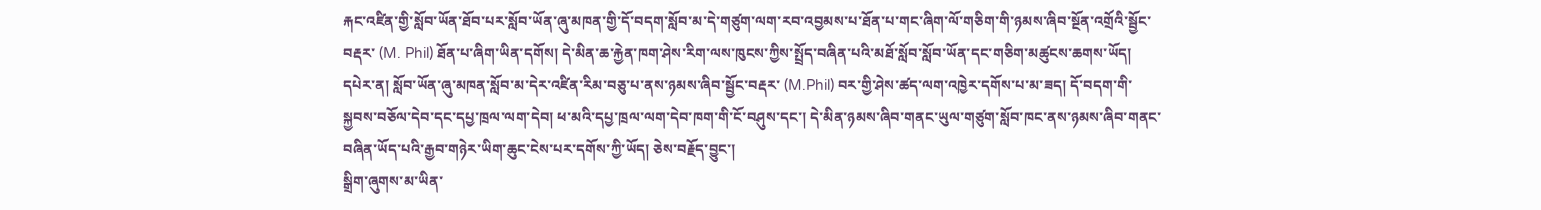རྐང་འཛིན་གྱི་སློབ་ཡོན་ཐོབ་པར་སློབ་ཡོན་ཞུ་མཁན་གྱི་དོ་བདག་སློབ་མ་དེ་གཙུག་ལག་རབ་འབྱམས་པ་ཐོན་པ་གང་ཞིག་ལོ་གཅིག་གི་ཉམས་ཞིབ་སྔོན་འགྲོའི་སྦྱོང་བརྡར་ (M. Phil) ཐོན་པ་ཞིག་ཡིན་དགོས། དེ་མིན་ཆ་རྐྱེན་ཁག་ཤེས་རིག་ལས་ཁུངས་ཀྱིས་སྤྲོད་བཞིན་པའི་མཐོ་སློབ་སློབ་ཡོན་དང་གཅིག་མཚུངས་ཆགས་ཡོད། དཔེར་ན། སློབ་ཡོན་ཞུ་མཁན་སློབ་མ་དེར་འཛིན་རིམ་བཅུ་པ་ནས་ཉམས་ཞིབ་སྦྱོང་བརྡར་ (M.Phil) བར་གྱི་ཤེས་ཚད་ལག་འཁྱེར་དགོས་པ་མ་ཟད། དོ་བདག་གི་སྐྱབས་བཅོལ་དེབ་དང་དཔྱ་ཁྲལ་ལག་དེབ། ཕ་མའི་དཔྱ་ཁྲལ་ལག་དེབ་ཁག་གི་ངོ་བཤུས་དང་། དེ་མིན་ཉམས་ཞིབ་གནང་ཡུལ་གཙུག་སློབ་ཁང་ནས་ཉམས་ཞིབ་གནང་བཞིན་ཡོད་པའི་རྒྱབ་གཉེར་ཡིག་ཆུང་ངེས་པར་དགོས་ཀྱི་ཡོད། ཅེས་བརྗོད་བྱུང་།
སྒྲིག་ཞུགས་མ་ཡིན་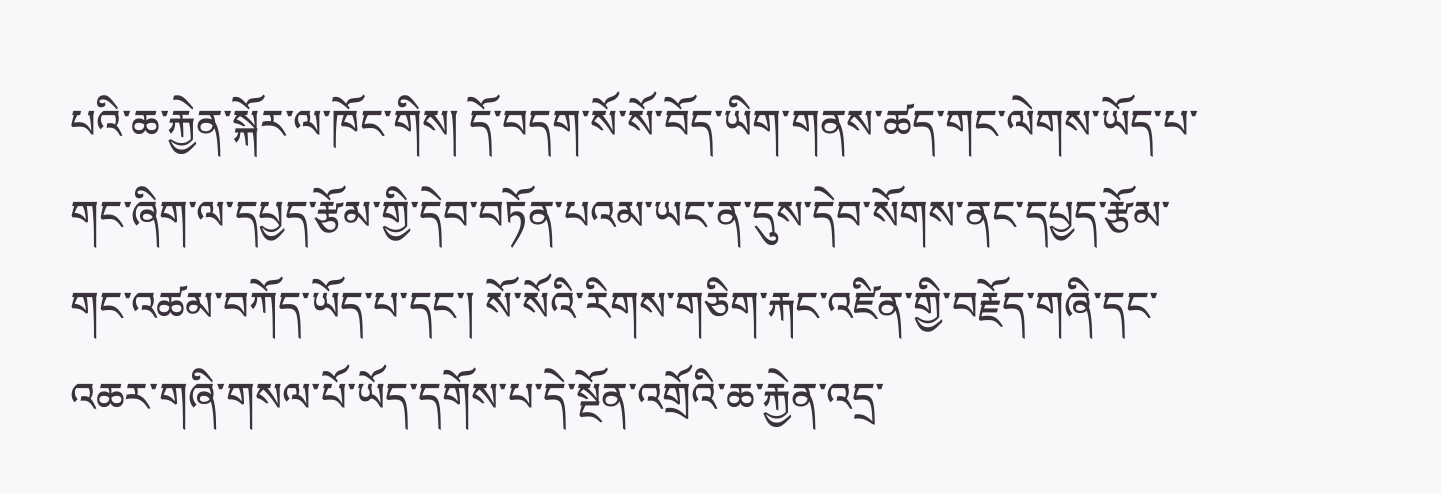པའི་ཆ་རྐྱེན་སྐོར་ལ་ཁོང་གིས། དོ་བདག་སོ་སོ་བོད་ཡིག་གནས་ཚད་གང་ལེགས་ཡོད་པ་གང་ཞིག་ལ་དཔྱད་རྩོམ་གྱི་དེབ་བཏོན་པའམ་ཡང་ན་དུས་དེབ་སོགས་ནང་དཔྱད་རྩོམ་གང་འཚམ་བཀོད་ཡོད་པ་དང་། སོ་སོའི་རིགས་གཅིག་རྐང་འཛིན་གྱི་བརྗོད་གཞི་དང་འཆར་གཞི་གསལ་པོ་ཡོད་དགོས་པ་དེ་སྔོན་འགྲོའི་ཆ་རྐྱེན་འདྲ་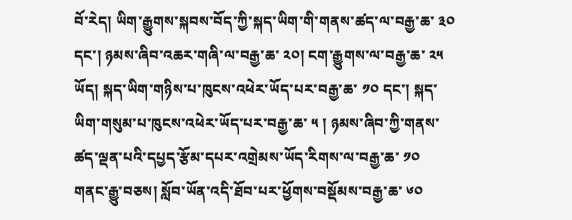བོ་རེད། ཡིག་རྒྱུགས་སྐབས་བོད་ཀྱི་སྐད་ཡིག་གི་གནས་ཚད་ལ་བརྒྱ་ཆ་ ༣༠ དང་། ཉམས་ཞིབ་འཆར་གཞི་ལ་བརྒྱ་ཆ་ ༢༠། ངག་རྒྱུགས་ལ་བརྒྱ་ཆ་ ༢༥ ཡོད། སྐད་ཡིག་གཉིས་པ་ཁུངས་འཕེར་ཡོད་པར་བརྒྱ་ཆ་ ༡༠ དང་། སྐད་ཡིག་གསུམ་པ་ཁུངས་འཕེར་ཡོད་པར་བརྒྱ་ཆ་ ༥ ། ཉམས་ཞིབ་ཀྱི་གནས་ཚད་ལྡན་པའི་དཔྱད་རྩོམ་དཔར་འགྲེམས་ཡོད་རིགས་ལ་བརྒྱ་ཆ་ ༡༠ གནང་རྒྱུ་བཅས། སློབ་ཡོན་འདི་ཐོབ་པར་ཕྱོགས་བསྡོམས་བརྒྱ་ཆ་ ༦༠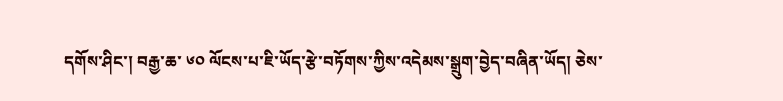དགོས་ཤིང་། བརྒྱ་ཆ་ ༦༠ ལོངས་པ་ཇི་ཡོད་རྩེ་བཏོགས་ཀྱིས་འདེམས་སྒྲུག་བྱེད་བཞིན་ཡོད། ཅེས་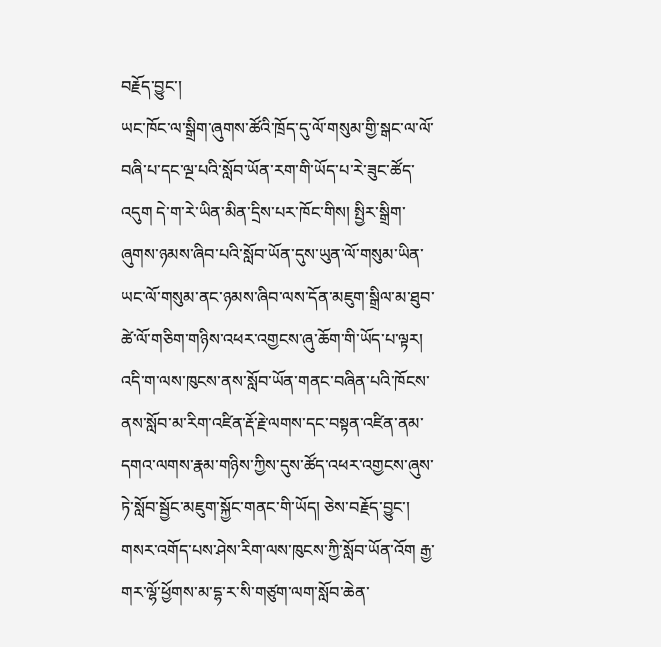བརྗོད་བྱུང་།
ཡང་ཁོང་ལ་སྒྲིག་ཞུགས་ཚོའི་ཁྲོད་དུ་ལོ་གསུམ་གྱི་སྒང་ལ་ལོ་བཞི་པ་དང་ལྔ་པའི་སློབ་ཡོན་རག་གི་ཡོད་པ་རེ་ཟུང་ཚོད་འདུག དེ་ག་རེ་ཡིན་མིན་དྲིས་པར་ཁོང་གིས། སྤྱིར་སྒྲིག་ཞུགས་ཉམས་ཞིབ་པའི་སློབ་ཡོན་དུས་ཡུན་ལོ་གསུམ་ཡིན་ཡང་ལོ་གསུམ་ནང་ཉམས་ཞིབ་ལས་དོན་མཇུག་སྒྲིལ་མ་ཐུབ་ཚེ་ལོ་གཅིག་གཉིས་འཕར་འགྱངས་ཞུ་ཆོག་གི་ཡོད་པ་ལྟར། འདི་ག་ལས་ཁུངས་ནས་སློབ་ཡོན་གནང་བཞིན་པའི་ཁོངས་ནས་སློབ་མ་རིག་འཛིན་རྡོ་རྗེ་ལགས་དང་བསྟན་འཛིན་ནམ་དགའ་ལགས་རྣམ་གཉིས་ཀྱིས་དུས་ཚོད་འཕར་འགྱངས་ཞུས་ཏེ་སློབ་སྦྱོང་མཇུག་སྐྱོང་གནང་གི་ཡོད། ཅེས་བརྗོད་བྱུང་།
གསར་འགོད་པས་ཤེས་རིག་ལས་ཁུངས་ཀྱི་སློབ་ཡོན་འོག རྒྱ་གར་ལྷོ་ཕྱོགས་མ་དྷ་ར་སི་གཙུག་ལག་སློབ་ཆེན་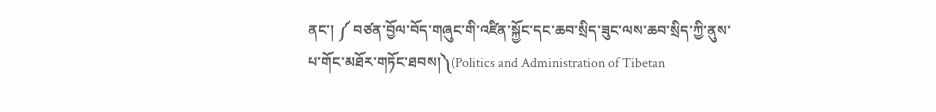ནང་། ༼ བཙན་བྱོལ་བོད་གཞུང་གི་འཛིན་སྐྱོང་དང་ཆབ་སྲིད་ཟུང་ལས་ཆབ་སྲིད་ཀྱི་ནུས་པ་གོང་མཐོར་གཏོང་ཐབས།༽(Politics and Administration of Tibetan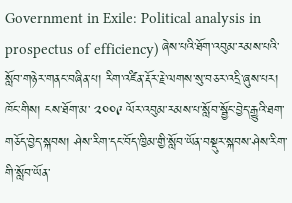Government in Exile: Political analysis in prospectus of efficiency) ཞེས་པའི་ཐོག་འབུམ་རམས་པའི་སློབ་གཉེར་གནང་བཞིན་པ། རིག་འཛིན་རྡོར་རྗེ་ལགས་སུ་བཅར་འདྲི་ཞུས་པར། ཁོང་གིས། ངས་ཐོག་མ་ ༢༠༠༩ ལོར་འབུམ་རམས་པ་སློབ་སྦྱོང་བྱེད་རྒྱུའི་ཐག་གཅོད་བྱེད་སྐབས། ཤེས་རིག་དང་བོད་ཁྱིམ་གྱི་སློབ་ཡོན་བསྡུར་སྐབས་ཤེས་རིག་གི་སློབ་ཡོན་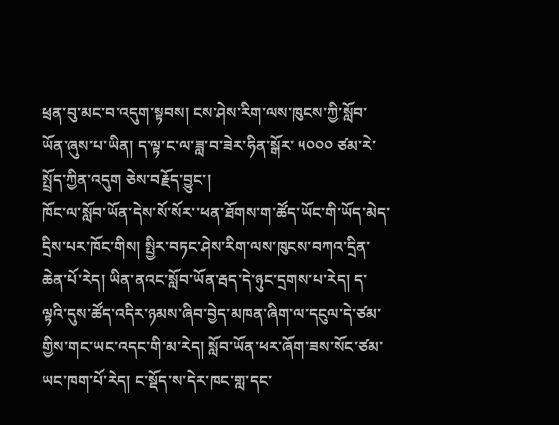ཕྲན་བུ་མང་བ་འདུག་སྟབས། ངས་ཤེས་རིག་ལས་ཁུངས་ཀྱི་སློབ་ཡོན་ཞུས་པ་ཡིན། ད་ལྟ་ང་ལ་ཟླ་བ་ཟེར་ཧིན་སྒོར་ ༥༠༠༠ ཙམ་རེ་སྤྲོད་ཀྱིན་འདུག ཅེས་བརྗོད་བྱུང་།
ཁོང་ལ་སློབ་ཡོན་དེས་སོ་སོར་་ཕན་ཐོགས་ག་ཚོད་ཡོང་གི་ཡོད་མེད་དྲིས་པར་ཁོང་གིས། སྤྱིར་བཏང་ཤེས་རིག་ལས་ཁུངས་བཀའ་དྲིན་ཆེན་པོ་རེད། ཡིན་ནའང་སློབ་ཡོན་རྦད་དེ་ཉུང་དྲགས་པ་རེད། ད་ལྟའི་དུས་ཚོད་འདིར་ཉམས་ཞིབ་བྱེད་མཁན་ཞིག་ལ་དངུལ་དེ་ཙམ་གྱིས་གང་ཡང་འདང་གི་མ་རེད། སློབ་ཡོན་ཕར་ཞོག་ཟས་སོང་ཙམ་ཡང་ཁག་པོ་རེད། ང་སྡོད་ས་དེར་ཁང་གླ་དང་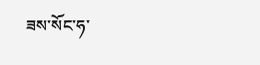ཟས་སོང་ཧ་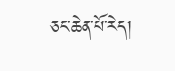ཅང་ཆེན་པོ་རེད།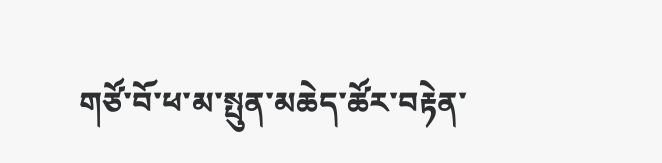གཙོ་བོ་ཕ་མ་སྤུན་མཆེད་ཚོར་བརྟེན་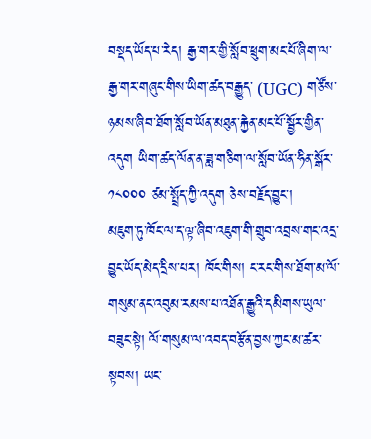བསྡད་ཡོད་པ་རེད། རྒྱ་གར་གྱི་སློབ་ཕྲུག་མང་པོ་ཞིག་ལ་རྒྱ་གར་གཞུང་གིས་ཡིག་ཚད་བརྒྱུད་ (UGC) གཙོས་ཉམས་ཞིབ་ཐོག་སློབ་ཡོན་མཐུན་རྐྱེན་མང་པོ་སྦྱོར་གྱིན་འདུག ཡིག་ཚད་ལོན་ན་ཟླ་གཅིག་ལ་སློབ་ཡོན་ཧིན་སྒོར་ ༡༨༠༠༠ ཙམ་སྤྲོད་ཀྱི་འདུག ཅེས་བརྗོད་བྱུང་།
མཇུག་ཏུ་ཁོང་ལ་ད་ལྟ་ཞིབ་འཇུག་གི་གྲུབ་འབྲས་གང་འདྲ་བྱུང་ཡོད་མེད་དྲིས་པར། ཁོང་གིས། ང་རང་གིས་ཐོག་མ་ལོ་གསུམ་ནང་འབུམ་རམས་པ་འཐོན་རྒྱུའི་དམིགས་ཡུལ་བཟུང་སྟེ། ལོ་གསུམ་ལ་འབད་བརྩོན་བྱས་ཀྱང་མ་ཚར་སྟབས། ཡང་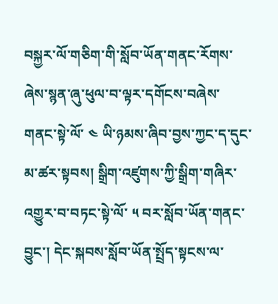བསྐྱར་ལོ་གཅིག་གི་སློབ་ཡོན་གནང་རོགས་ཞེས་སྙན་ཞུ་ཕུལ་བ་ལྟར་དགོངས་བཞེས་གནང་སྟེ་ལོ་ ༤ ཡི་ཉམས་ཞིབ་བྱས་ཀྱང་ད་དུང་མ་ཚར་སྟབས། སྒྲིག་འཛུགས་ཀྱི་སྒྲིག་གཞིར་འགྱུར་བ་བཏང་སྟེ་ལོ་ ༥ བར་སློབ་ཡོན་གནང་བྱུང་། དེང་སྐབས་སློབ་ཡོན་སྤྲོད་སྟངས་ལ་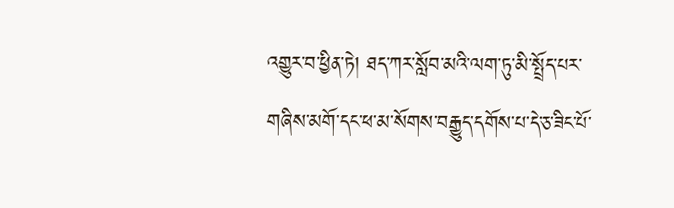འགྱུར་བ་ཕྱིན་ཏེ། ཐད་ཀར་སློབ་མའི་ལག་ཏུ་མི་སྤྲོད་པར་གཞིས་མགོ་དང་ཕ་མ་སོགས་བརྒྱུད་དགོས་པ་དེ་ཅ་ཟིང་པོ་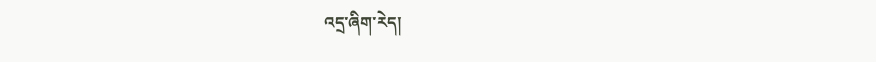འདྲ་ཞིག་རེད།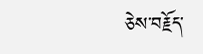ཅེས་བརྗོད་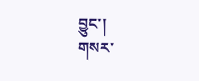བྱུང་།
གསར་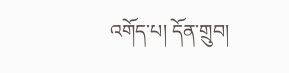འགོད་པ། དོན་གྲུབ།